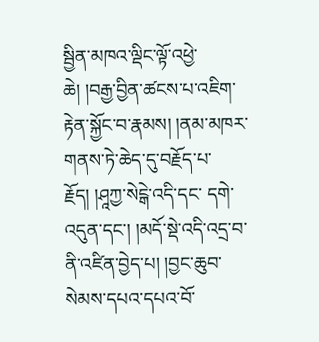སྦྱིན་མཁའ་ལྡིང་ལྟོ་འཕྱེ་ཆེ། །བརྒྱ་བྱིན་ཚངས་པ་འཇིག་རྟེན་སྐྱོང་བ་རྣམས། །ནམ་མཁར་གནས་ཏེ་ཆེད་དུ་བརྗོད་པ་རྗོད། །ཤཱཀྱ་སེངྒེ་འདི་དང་ དགེ་འདུན་དང་། །མདོ་སྡེ་འདི་འདྲ་བ་ནི་འཛིན་བྱེད་པ། །བྱང་ཆུབ་སེམས་དཔའ་དཔའ་བོ་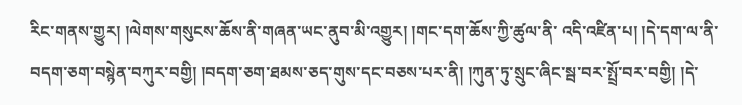རིང་གནས་གྱུར། །ལེགས་གསུངས་ཆོས་ནི་གཞན་ཡང་ནུབ་མི་འགྱུར། །གང་དག་ཆོས་ཀྱི་ཚུལ་ནི་ འདི་འཛིན་པ། །དེ་དག་ལ་ནི་བདག་ཅག་བསྙེན་བཀུར་བགྱི། །བདག་ཅག་ཐམས་ཅད་གུས་དང་བཅས་པར་ནི། །ཀུན་ཏུ་སྲུང་ཞིང་སྦ་བར་སྤྲོ་བར་བགྱི། །དེ་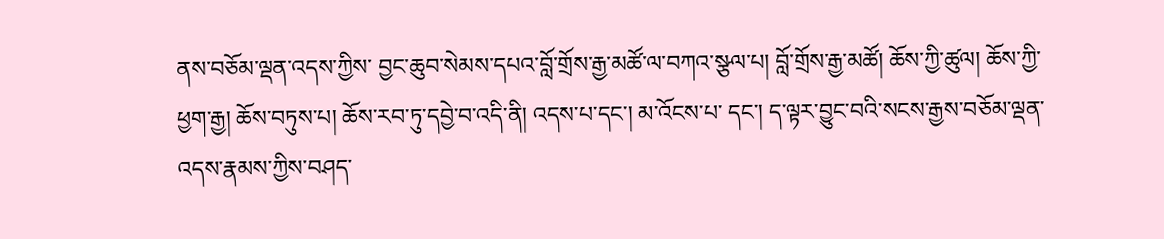ནས་བཅོམ་ལྡན་འདས་ཀྱིས་ བྱང་ཆུབ་སེམས་དཔའ་བློ་གྲོས་རྒྱ་མཚོ་ལ་བཀའ་སྩལ་པ། བློ་གྲོས་རྒྱ་མཚོ། ཆོས་ཀྱི་ཚུལ། ཆོས་ཀྱི་ཕྱག་རྒྱ། ཆོས་བཏུས་པ། ཆོས་རབ་ཏུ་དབྱེ་བ་འདི་ནི། འདས་པ་དང་། མ་འོངས་པ་ དང་། ད་ལྟར་བྱུང་བའི་སངས་རྒྱས་བཅོམ་ལྡན་འདས་རྣམས་ཀྱིས་བཤད་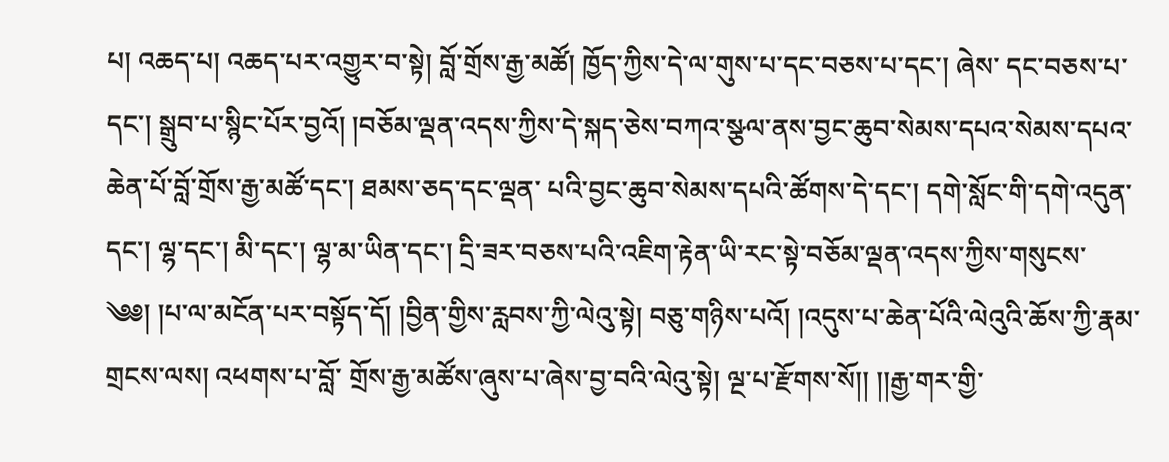པ། འཆད་པ། འཆད་པར་འགྱུར་བ་སྟེ། བློ་གྲོས་རྒྱ་མཚོ། ཁྱོད་ཀྱིས་དེ་ལ་གུས་པ་དང་བཅས་པ་དང་། ཞེས་ དང་བཅས་པ་དང་། སྒྲུབ་པ་སྙིང་པོར་བྱའོ། །བཅོམ་ལྡན་འདས་ཀྱིས་དེ་སྐད་ཅེས་བཀའ་སྩལ་ནས་བྱང་ཆུབ་སེམས་དཔའ་སེམས་དཔའ་ཆེན་པོ་བློ་གྲོས་རྒྱ་མཚོ་དང་། ཐམས་ཅད་དང་ལྡན་ པའི་བྱང་ཆུབ་སེམས་དཔའི་ཚོགས་དེ་དང་། དགེ་སློང་གི་དགེ་འདུན་དང་། ལྷ་དང་། མི་དང་། ལྷ་མ་ཡིན་དང་། དྲི་ཟར་བཅས་པའི་འཇིག་རྟེན་ཡི་རང་སྟེ་བཅོམ་ལྡན་འདས་ཀྱིས་གསུངས་ ༄༅། །པ་ལ་མངོན་པར་བསྟོད་དོ། །བྱིན་གྱིས་རླབས་ཀྱི་ལེའུ་སྟེ། བཅུ་གཉིས་པའོ། །འདུས་པ་ཆེན་པོའི་ལེའུའི་ཆོས་ཀྱི་རྣམ་གྲངས་ལས། འཕགས་པ་བློ་ གྲོས་རྒྱ་མཚོས་ཞུས་པ་ཞེས་བྱ་བའི་ལེའུ་སྟེ། ལྔ་པ་རྫོགས་སོ།། །།རྒྱ་གར་གྱི་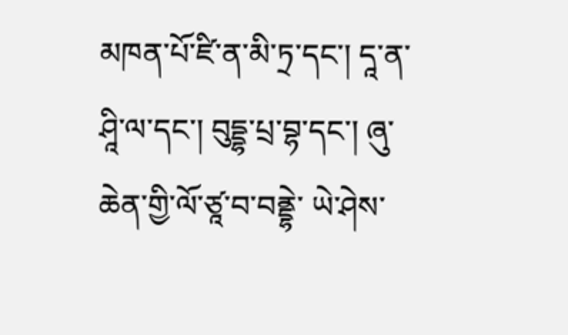མཁན་པོ་ཛི་ན་མི་ཏྲ་དང་། དཱ་ན་ཤཱི་ལ་དང་། བུདྡྷ་པྲ་བྷ་དང་། ཞུ་ཆེན་གྱི་ལོ་ཙཱ་བ་བནྡྷེ་ ཡེ་ཤེས་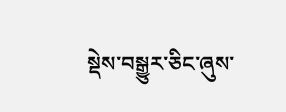སྡེས་བསྒྱུར་ཅིང་ཞུས་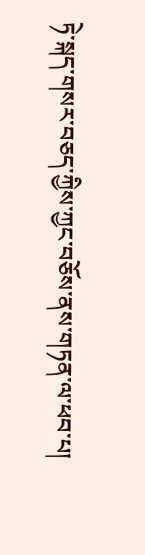ཏེ་སྐད་གསར་བཅད་ཀྱིས་ཀྱང་བཅོས་ནས་གཏན་ལ་ཕབ་པ།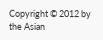Copyright © 2012 by the Asian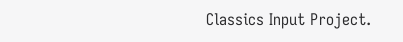Classics Input Project.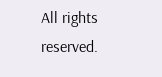All rights reserved.